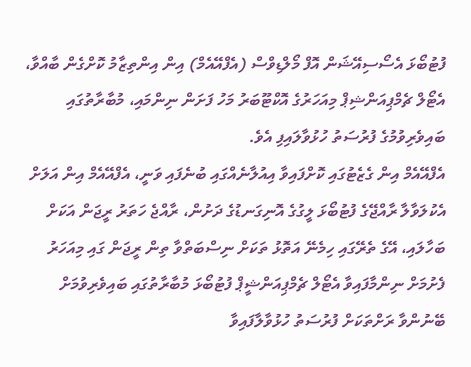ފުޓުބޯޅަ އެސޯސިއޭޝަން އޮފް މޯލްޑިވްސް (އެފްއޭއެމް) އިން އިންތިޒާމު ކޮށްގެން ބާއްވާ، އެޓޯލް ޗެމްޕިއަންޝިޕް މިއަހަރުގެ އޮކްޓޫބަރު މަހު ފަށަން ނިންމައި، މުބާރާތުގައި ބައިވެރިވުމުގެ ފުރުސަތު ހުޅުވާލައިފި އެވެ.
އެފްއޭއެމް އިން ގެޒެޓުގައި ކޮށްފައިވާ އިއުލާނެއްގައި ބުނެފައި ވަނީ، އެފްއޭއެމް އިން އަލަށް އެކުލަވާލާ ރާއްޖޭގެ ފުޓުބޯޅަ ލީގުގެ އޮނިގަނޑުގެ ދަށުން، ރާއްޖެ ހަތަރު ރީޖަން އަކަށް ބަހާލައި، އޭގެ ތެރޭގައި ހިމެނޭ އަތޮޅު ތަކަށް ނިސްބަތްވާ ތިން ރީޖަން ގައި މިއަހަރު ފެށުމަށް ނިންމާފައިވާ އެޓޯލް ޗެމްޕިއަންޝީޕް ފުޓުބޯޅަ މުބާރާތުގައި ބައިވެރިވުމަށް ބޭނުންވާ ރަށްތަކަށް ފުރުސަތު ހުޅުވާލާފައިވާ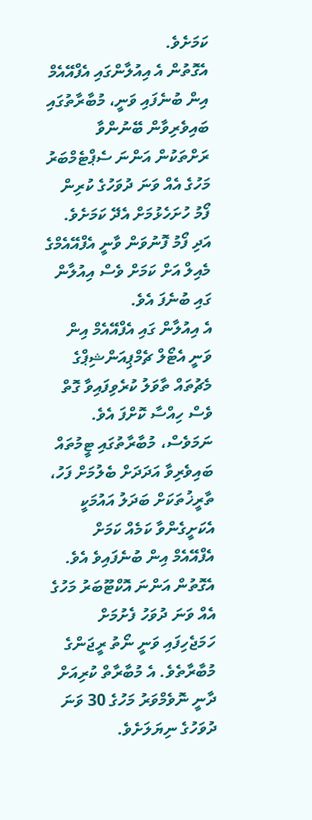ކަމަށެވެ.
އެގޮތުން އެ އިއުލާންގައި އެފްއޭއެމް އިން ބުނެފައި ވަނީ، މުބާރާތުގައި ބައިވެރިވާން ބޭނުންވާ ރަށްތަކުން އަންނަ ސެޕްޓެމްބަރު މަހުގެ އެއް ވަނަ ދުވަހުގެ ކުރިން ފޯމު ހުށަހެޅުމަށް އެދޭ ކަމަށެވެ. އަދި ފޯމު ފޮނުވަން ވާނީ އެފްއޭއެމްގެ މެއިލް އަށް ކަމަށް ވެސް އިއުލާން ގައި ބުނެފަ އެވެ.
އެ އިއުލާން ގައި އެފްއޭއެމް އިން ވަނީ އެޓޯލް ޗެމްޕިއަންޝިޕްގެ މެޗުތައް ތާވަލު ކުރެވިފައިވާ ގޮތް ވެސް ހިއްސާ ކޮށްފަ އެވެ. ނަމަވެސް، މުބާރާތުގައި ޓީމުތައް ބައިވެރިވާ އަދަދަށް ބެލުމަށް ފަހު، ތާރީޚުތަކަށް ބަދަލު އައުމަކީ އެކަށީގެންވާ ކަމެއް ކަމަށް އެފްއޭއެމް އިން ބުނެފައިވެ އެވެ.
އެގޮތުން އަންނަ އޮކްޓޫބަރު މަހުގެ އެއް ވަނަ ދުވަހު ފެށުމަށް ހަމަޖެހިފައި ވަނީ ނޯތު ރީޖަންގެ މުބާރާތެވެ. އެ މުބާރާތް ކުރިއަށް ދާނީ ނޮވެމްވަރު މަހުގެ 30 ވަނަ ދުވަހުގެ ނިޔަލަށެވެ.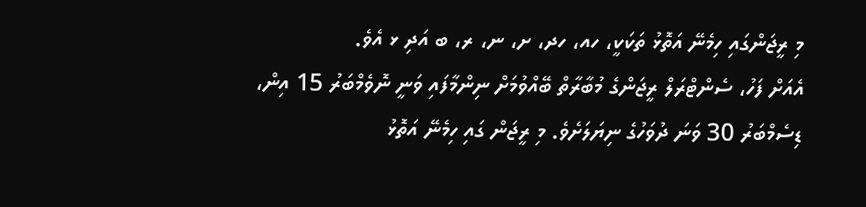މި ރީޖަންގައި ހިމެނޭ އަތޮޅު ތަކަކީ، ހއ، ހދ، ށ، ނ، ރ، ބ އަދި ޅ އެވެ.
އެއަށް ފަހު، ސެންޓްރަލް ރީޖަންގެ މުބާރާތް ބޭއްވުމަށް ނިންމާފައި ވަނީ ނޮވެމްބަރު 15 އިން، ޑިސެމްބަރު 30 ވަނަ ދުވަހުގެ ނިޔަލަށެވެ. މި ރީޖަން ގައި ހިމެނޭ އަތޮޅު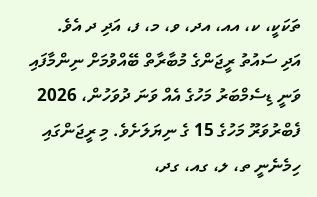ތަކަކީ، ކ، އއ، އދ، ވ، މ، ފ، އަދި ދ އެވެ.
އަދި ސައުތު ރީޖަންގެ މުބާރާތް ބޭއްވުމަށް ނިންމާފައި ވަނީ ޑިސެމްބަރު މަހުގެ އެއް ވަނަ ދުވަހުން، 2026 ފެބްރުވަރޫ މަހުގެ 15 ގެ ނިޔަލަށެވެ. މި ރީޖަންގައި ހިމެނެނީ ތ، ލ، ގއ، ގދ،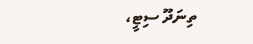ތިނަދޫ ސިޓީ،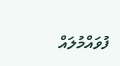ފުވައްމުލައް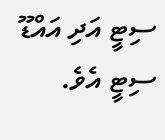ސިޓީ އަދި އައްޑޫ ސިޓީ އެވެ.